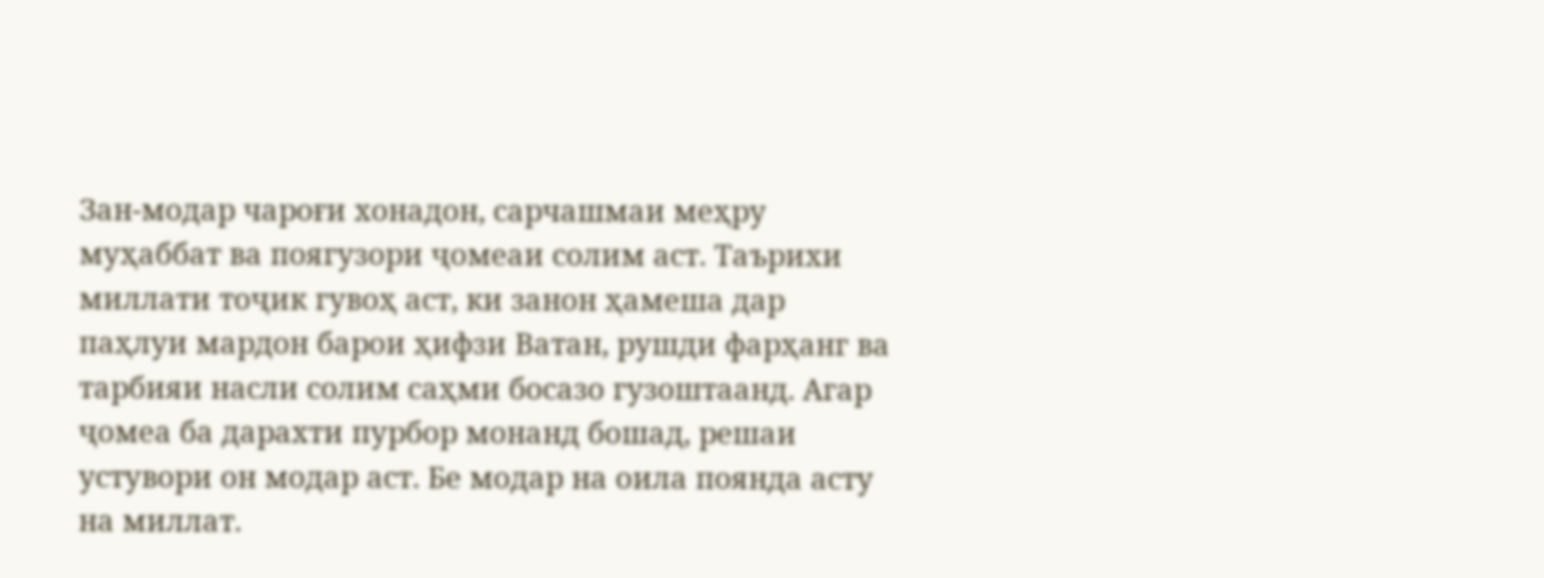Зан-модар чароғи хонадон, сарчашмаи меҳру муҳаббат ва поягузори ҷомеаи солим аст. Таърихи миллати тоҷик гувоҳ аст, ки занон ҳамеша дар паҳлуи мардон барои ҳифзи Ватан, рушди фарҳанг ва тарбияи насли солим саҳми босазо гузоштаанд. Агар ҷомеа ба дарахти пурбор монанд бошад, решаи устувори он модар аст. Бе модар на оила поянда асту на миллат.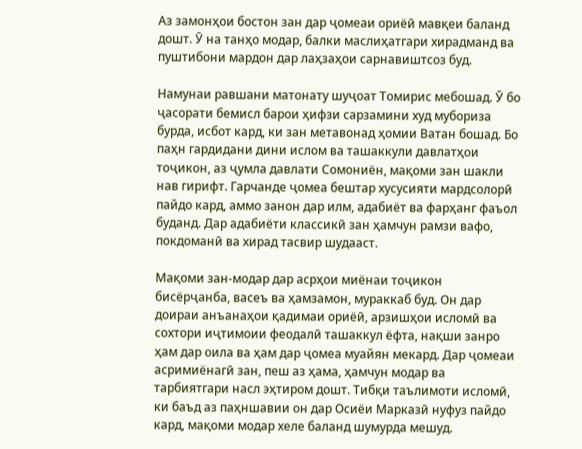Аз замонҳои бостон зан дар ҷомеаи ориёӣ мавқеи баланд дошт. Ӯ на танҳо модар, балки маслиҳатгари хирадманд ва пуштибони мардон дар лаҳзаҳои сарнавиштсоз буд.

Намунаи равшани матонату шуҷоат Томирис мебошад. Ӯ бо ҷасорати бемисл барои ҳифзи сарзамини худ мубориза бурда, исбот кард, ки зан метавонад ҳомии Ватан бошад. Бо паҳн гардидани дини ислом ва ташаккули давлатҳои тоҷикон, аз ҷумла давлати Сомониён, мақоми зан шакли нав гирифт. Гарчанде ҷомеа бештар хусусияти мардсолорӣ пайдо кард, аммо занон дар илм, адабиёт ва фарҳанг фаъол буданд. Дар адабиёти классикӣ зан ҳамчун рамзи вафо, покдоманӣ ва хирад тасвир шудааст.

Мақоми зан-модар дар асрҳои миёнаи тоҷикон бисёрҷанба, васеъ ва ҳамзамон, мураккаб буд. Он дар доираи анъанаҳои қадимаи ориёӣ, арзишҳои исломӣ ва сохтори иҷтимоии феодалӣ ташаккул ёфта, нақши занро ҳам дар оила ва ҳам дар ҷомеа муайян мекард. Дар ҷомеаи асримиёнагӣ зан, пеш аз ҳама, ҳамчун модар ва тарбиятгари насл эҳтиром дошт. Тибқи таълимоти исломӣ, ки баъд аз паҳншавии он дар Осиёи Марказӣ нуфуз пайдо кард, мақоми модар хеле баланд шумурда мешуд.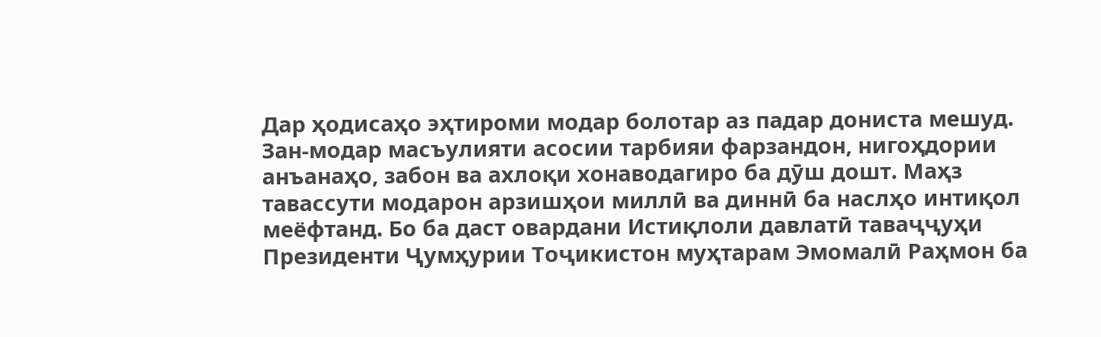Дар ҳодисаҳо эҳтироми модар болотар аз падар дониста мешуд. Зан-модар масъулияти асосии тарбияи фарзандон, нигоҳдории анъанаҳо, забон ва ахлоқи хонаводагиро ба дӯш дошт. Маҳз тавассути модарон арзишҳои миллӣ ва диннӣ ба наслҳо интиқол меёфтанд. Бо ба даст овардани Истиқлоли давлатӣ таваҷҷуҳи Президенти Ҷумҳурии Тоҷикистон муҳтарам Эмомалӣ Раҳмон ба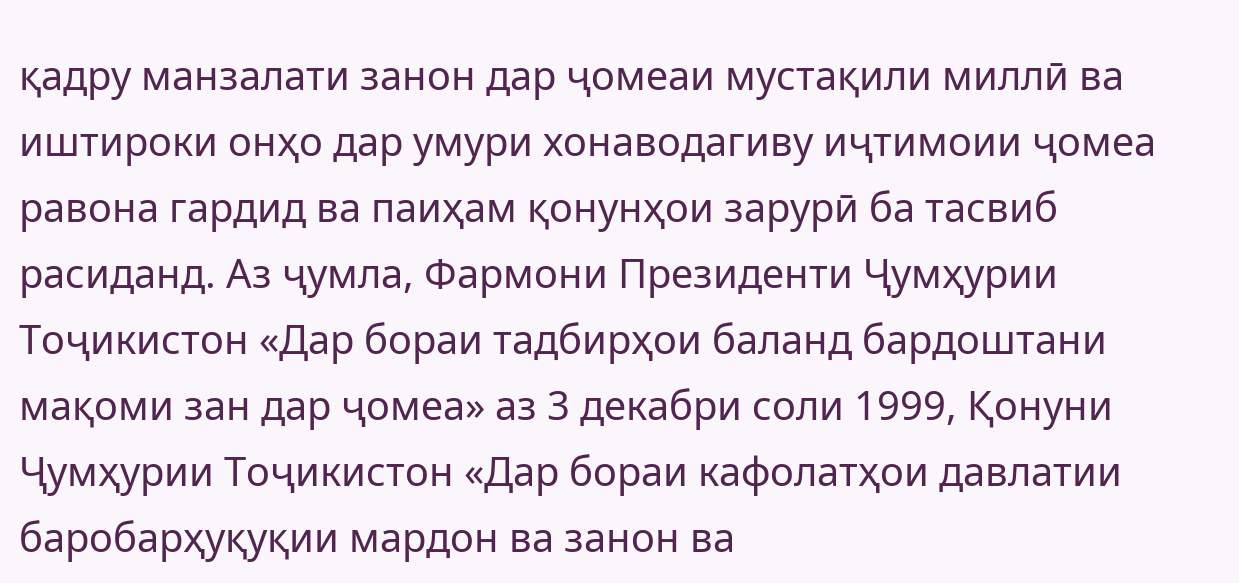қадру манзалати занон дар ҷомеаи мустақили миллӣ ва иштироки онҳо дар умури хонаводагиву иҷтимоии ҷомеа равона гардид ва паиҳам қонунҳои зарурӣ ба тасвиб расиданд. Аз ҷумла, Фармони Президенти Ҷумҳурии Тоҷикистон «Дар бораи тадбирҳои баланд бардоштани мақоми зан дар ҷомеа» аз 3 декабри соли 1999, Қонуни Ҷумҳурии Тоҷикистон «Дар бораи кафолатҳои давлатии баробарҳуқуқии мардон ва занон ва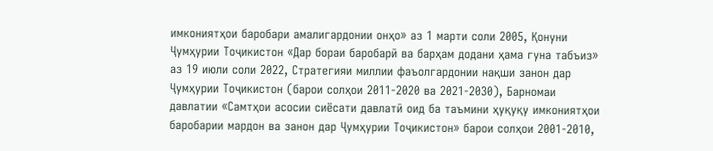имкониятҳои баробари амалигардонии онҳо» аз 1 марти соли 2005, Қонуни Ҷумҳурии Тоҷикистон «Дар бораи баробарӣ ва барҳам додани ҳама гуна табъиз» аз 19 июли соли 2022, Стратегияи миллии фаъолгардонии нақши занон дар Ҷумҳурии Тоҷикистон (барои солҳои 2011-2020 ва 2021-2030), Барномаи давлатии «Самтҳои асосии сиёсати давлатӣ оид ба таъмини ҳуқуқу имкониятҳои баробарии мардон ва занон дар Ҷумҳурии Тоҷикистон» барои солҳои 2001-2010,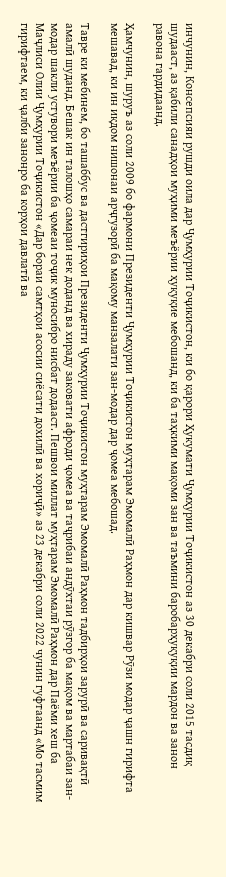инчунин, Консепсияи рушди оила дар Ҷумҳурии Тоҷикистон, ки бо қарори Ҳукумати Ҷумҳурии Тоҷикистон аз 30 декабри соли 2015 тасдиқ шудааст, аз қабили санадҳои муҳими меъёрии ҳуқуқие мебошанд, ки ба таҳкими мақоми зан ва таъмини баробарҳуқуқии мардон ва занон равона гардидаанд.

Ҳамчунин, шуруъ аз соли 2009 бо фармони Президенти Ҷумҳурии Тоҷикистон муҳтарам Эмомалӣ Раҳмон дар кишвар Рӯзи модар ҷашн гирифта мешавад, ки ин иқдом нишонаи арҷгузорӣ ба мақому манзалати зан-модар дар ҷомеа мебошад.

Тавре ки мебинем, бо ташаббус ва дастгириҳои Президенти Ҷумҳурии Тоҷикистон муҳтарам Эмомалӣ Раҳмон тадбирҳои зарурӣ ва саривақтӣ амалӣ шуданд. Бешак ин талошҳо самараи нек доданд ва хираду заковати афроди ҷомеа ва таҷрибаи андӯхтаи рӯзгор ба мақом ва мартабаи зан-модар шакли устувори меъёрии ба ҷомеаи тоҷик муносибро нисбат додааст. Пешвои миллат муҳтарам Эмомалӣ Раҳмон дар Паёми хеш ба Маҷлиси Олии Ҷумҳурии Тоҷикистон «Дар бораи самтҳои асосии сиёсати дохилӣ ва хориҷӣ» аз 23 декабри соли 2022 чунин гуфтаанд «Мо тасмим гирифтаем, ки ҷалби занонро ба корҳои давлатӣ ва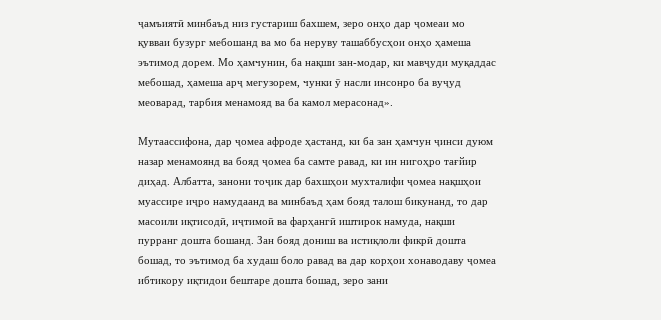ҷамъиятӣ минбаъд низ густариш бахшем, зеро онҳо дар ҷомеаи мо қувваи бузург мебошанд ва мо ба неруву ташаббусҳои онҳо ҳамеша эътимод дорем. Мо ҳамчунин, ба нақши зан-модар, ки мавҷуди муқаддас мебошад, ҳамеша арҷ мегузорем, чунки ӯ насли инсонро ба вуҷуд меоварад, тарбия менамояд ва ба камол мерасонад».

Мутаассифона, дар ҷомеа афроде ҳастанд, ки ба зан ҳамчун ҷинси дуюм назар менамоянд ва бояд ҷомеа ба самте равад, ки ин нигоҳро тағйир диҳад. Албатта, занони тоҷик дар бахшҳои мухталифи ҷомеа нақшҳои муассире иҷро намудаанд ва минбаъд ҳам бояд талош бикунанд, то дар масоили иқтисодӣ, иҷтимоӣ ва фарҳангӣ иштирок намуда, нақши пурранг дошта бошанд. Зан бояд дониш ва истиқлоли фикрӣ дошта бошад, то эътимод ба худаш боло равад ва дар корҳои хонаводаву ҷомеа ибтикору иқтидои бештаре дошта бошад, зеро зани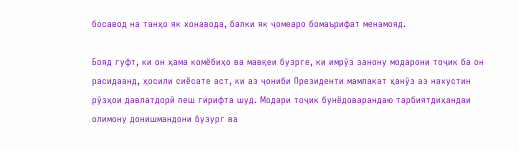босавод на танҳо як хонавода, балки як ҷомеаро бомаърифат менамояд.

Бояд гуфт, ки он ҳама комёбиҳо ва мавқеи бузрге, ки имрӯз занону модарони тоҷик ба он расидаанд, ҳосили сиёсате аст, ки аз ҷониби Президенти мамлакат ҳанӯз аз нахустин рӯзҳои давлатдорӣ пеш гирифта шуд. Модари тоҷик бунёдоварандаю тарбиятдиҳандаи олимону донишмандони бузург ва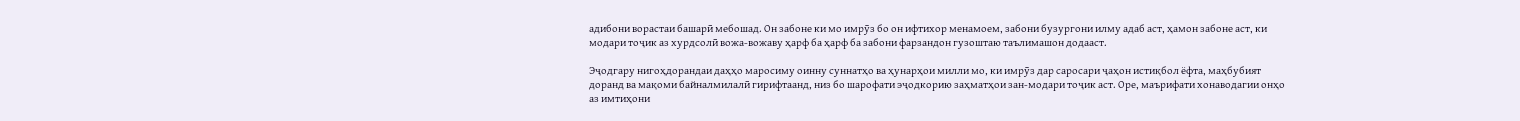адибони ворастаи башарӣ мебошад. Он забоне ки мо имрӯз бо он ифтихор менамоем, забони бузургони илму адаб аст, ҳамон забоне аст, ки модари тоҷик аз хурдсолӣ вожа-вожаву ҳарф ба ҳарф ба забони фарзандон гузоштаю таълимашон додааст.

Эҷодгару нигоҳдорандаи даҳҳо маросиму оинну суннатҳо ва ҳунарҳои милли мо, ки имрӯз дар саросари ҷаҳон истиқбол ёфта, маҳбубият доранд ва мақоми байналмилалӣ гирифтаанд, низ бо шарофати эҷодкорию заҳматҳои зан-модари тоҷик аст. Оре, маърифати хонаводагии онҳо аз имтиҳони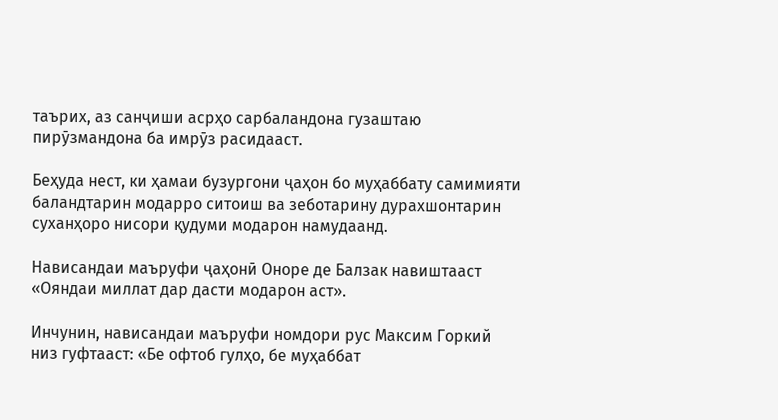таърих, аз санҷиши асрҳо сарбаландона гузаштаю пирӯзмандона ба имрӯз расидааст.

Беҳуда нест, ки ҳамаи бузургони ҷаҳон бо муҳаббату самимияти баландтарин модарро ситоиш ва зеботарину дурахшонтарин суханҳоро нисори қудуми модарон намудаанд.

Нависандаи маъруфи ҷаҳонӣ Оноре де Балзак навиштааст «Ояндаи миллат дар дасти модарон аст».

Инчунин, нависандаи маъруфи номдори рус Максим Горкий низ гуфтааст: «Бе офтоб гулҳо, бе муҳаббат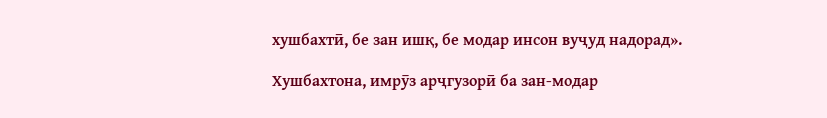хушбахтӣ, бе зан ишқ, бе модар инсон вуҷуд надорад».

Хушбахтона, имрӯз арҷгузорӣ ба зан-модар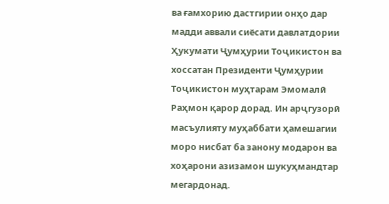ва ғамхорию дастгирии онҳо дар мадди аввали сиёсати давлатдории Ҳукумати Ҷумҳурии Тоҷикистон ва хоссатан Президенти Ҷумҳурии Тоҷикистон муҳтарам Эмомалӣ Раҳмон қарор дорад. Ин арҷгузорӣ масъулияту муҳаббати ҳамешагии моро нисбат ба занону модарон ва хоҳарони азизамон шукуҳмандтар мегардонад.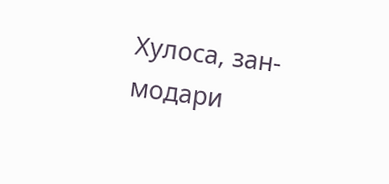Хулоса, зан-модари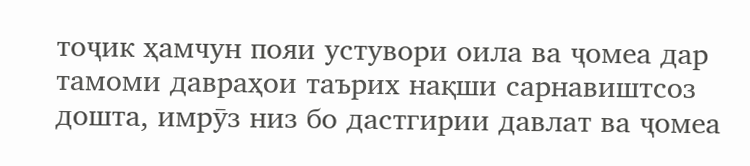тоҷик ҳамчун пояи устувори оила ва ҷомеа дар тамоми давраҳои таърих нақши сарнавиштсоз дошта, имрӯз низ бо дастгирии давлат ва ҷомеа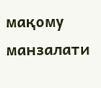мақому манзалати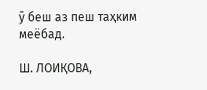ӯ беш аз пеш таҳким меёбад.

Ш. ЛОИҚОВА,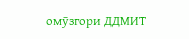омӯзгори ДДМИТ